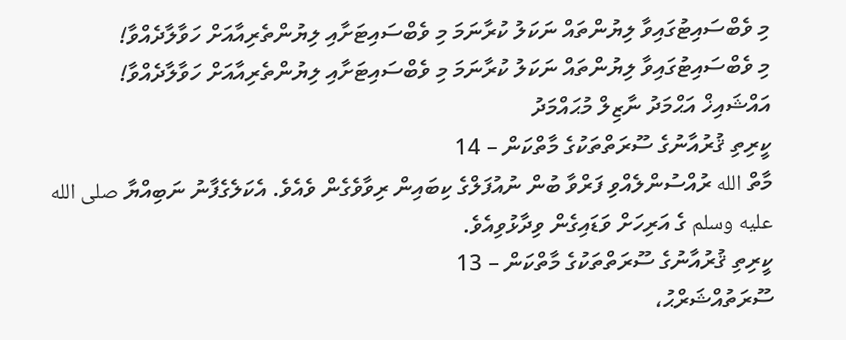މި ވެބްސައިޓުގައިވާ ލިޔުންތައް ނަކަލު ކުރާނަމަ މި ވެބްސައިޓަށާއި ލިޔުންތެރިއާއަށް ހަވާލާދެއްވާ!
މި ވެބްސައިޓުގައިވާ ލިޔުންތައް ނަކަލު ކުރާނަމަ މި ވެބްސައިޓަށާއި ލިޔުންތެރިއާއަށް ހަވާލާދެއްވާ!
އައްޝައިޚް އަޙްމަދު ނާޒިލް މުޙައްމަދު
ކީރިތި ޤުރުއާނުގެ ސޫރަތްތަކުގެ މާތްކަން – 14
މާތް الله ރުއްސުންލެއްވި ފަރްވާ ބުން ނުއުފަލްގެ ކިބައިން ރިވާވެގެން ވެއެވެ. އެކަލެގެފާނު ނަބިއްޔާ صلى الله عليه وسلم ގެ އަރިހަށް ވަޑައިގެން ވިދާޅުވިއެވެ.
ކީރިތި ޤުރުއާނުގެ ސޫރަތްތަކުގެ މާތްކަން – 13
ސޫރަތުއްޝަރްޙު،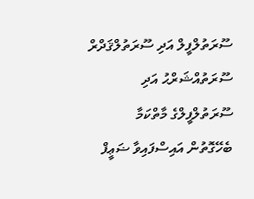ސޫރަތުލްފީލް އަދި ސޫރަތުލްޤަދްރް   ސޫރަތުއްޝަރްޙު އަދި ސޫރަތުލްފީލްގެ މާތްކަމާ ބެހޭގޮތުން އައިސްފައިވާ ޟަޢީފް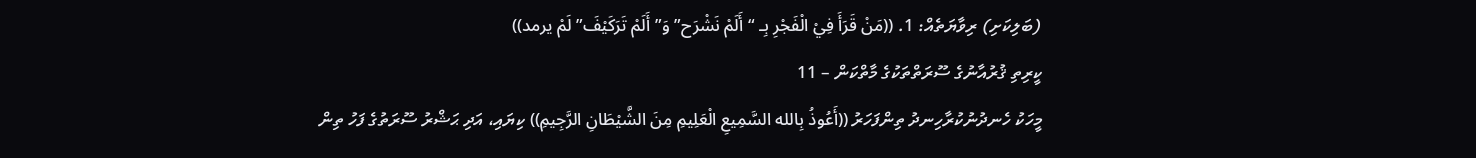(ބަލިކަށި) ރިވާޔަތެއް: 1. ((مَنْ قَرَأَ فِيْ الْفَجْرِ بِـ “أَلَمْ نَشْرَح” وَ”أَلَمْ تَرَكَيْفَ” لَمْ يرمد))
ކީރިތި ޤުރުއާނުގެ ސޫރަތްތަކުގެ މާތްކަން – 11
މީހަކު ހެނދުނުކުރާހިނދު ތިންފަހަރު ((أَعُوذُ بِالله السَّمِيعِ الْعَلِيمِ مِنَ الشَّيْطَانِ الرَّجِيمِ)) ކިޔައި، އަދި ޙަޝްރު ސޫރަތުގެ ފަހު ތިން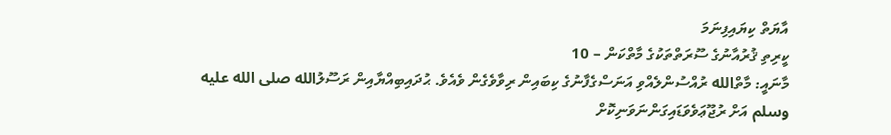އާޔަތް ކިޔައިފިނަމަ
ކީރިތި ޤުރުއާނުގެ ސޫރަތްތަކުގެ މާތްކަން – 10
މާނައީ: މާތްالله ރުއްސުންލެއްވި އަނަސްގެފާނުގެ ކިބައިން ރިވާވެގެން ވެއެވެ. ޙުދައިބިއްޔާއިން ރަސޫލުالله صلى الله عليه وسلم އަށް ރުޖޫޢަވެވަޑައިގަންނަވަނިކޮށް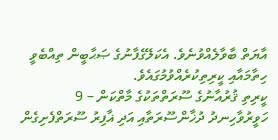އާޔަތް ބާވާލެއްވުނެވެ. އެކަލޭގެފާނުގެ ޞަޙާބީން ތިއްބެވީ ހިތާމައާއި ކީރިތިކުރެއްވުމުގައެވެ.
ކީރިތި ޤުރުއާނުގެ ސޫރަތްތަކުގެ މާތްކަން – 9
ހަވީރުވާހިނދު ދުޚާންސޫރަތާއި އަދި ޣާފިރު ސޫރަތްފެށިގެން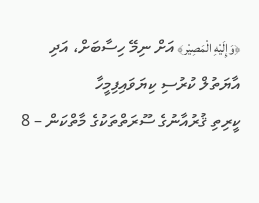﴿وَإِلَيْهِ الْمَصِيْر﴾ އަށް ނިމޭ ހިސާބަށް، އަދި އާޔަތުލް ކުރުސި ކިޔަވައިފިމީހާ
ކީރިތި ޤުރުއާނުގެ ސޫރަތްތަކުގެ މާތްކަން – 8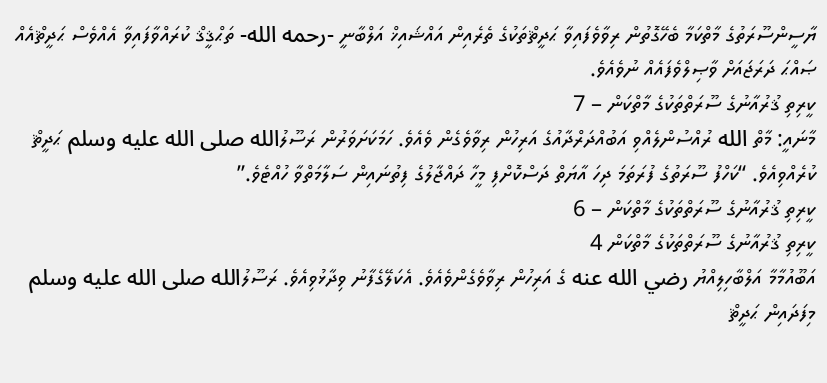ޔާސީންސޫރަތުގެ މާތްކަމާ ބެހޭގޮތުން ރިވާވެފައިވާ ޙަދީޘްތަކުގެ ތެރެއިން އައްޝައިޚް އަލްބާނީ -رحمه الله- ތަޙްޤީޤް ކުރައްވާފައިވާ އެއްވެސް ޙަދީޘްއެއް ޞައްޙަ ދަރަޖައަށް ވާޞިލްވެފައެއް ނުވެއެވެ.
ކީރިތި ޤުރުއާނުގެ ސޫރަތްތަކުގެ މާތްކަން – 7
މާނައީ: މާތް الله ރުއްސުންލެއްވި އަބުއްދަރްދާއުގެ އަރިހުން ރިވާވެގެން ވެއެވެ. ހަމަކަށަވަރުން ރަސޫލުالله صلى الله عليه وسلم ޙަދީޘް ކުރެއްވިއެވެ. “ކަހްފު ސޫރަތުގެ ފުރަތަމަ ދިހަ އާޔަތް ދަސްކޮށްފި މީހާ ދައްޖާލުގެ ފިތުނައިން ސަލާމަތްވާ ހުއްޓެވެ.”
ކީރިތި ޤުރުއާނުގެ ސޫރަތްތަކުގެ މާތްކަން – 6
ކީރިތި ޤުރުއާނުގެ ސޫރަތްތަކުގެ މާތްކަން 4
އަބޫއުމާމާ އަލްބާހިލިއްޔު رضي الله عنه ގެ އަރިހުން ރިވާވެގެންވެއެވެ. އެކަލޭގެފާނު ވިދާޅުވިއެވެ. ރަސޫލުالله صلى الله عليه وسلم މިފަދައިން ޙަދީޘް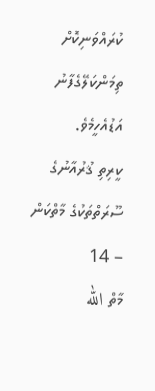ކުރައްވަނިކޮށް ތިމަންކަލޭގެފާނު އަޑުއެހީމެވެ.
ކީރިތި ޤުރުއާނުގެ ސޫރަތްތަކުގެ މާތްކަން – 14
މާތް الله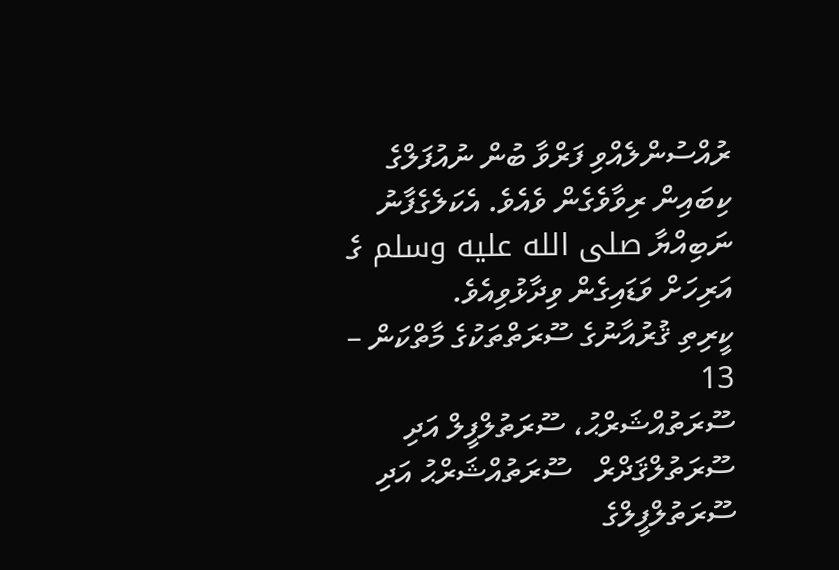ރުއްސުންލެއްވި ފަރްވާ ބުން ނުއުފަލްގެ ކިބައިން ރިވާވެގެން ވެއެވެ. އެކަލެގެފާނު ނަބިއްޔާ صلى الله عليه وسلم ގެ އަރިހަށް ވަޑައިގެން ވިދާޅުވިއެވެ.
ކީރިތި ޤުރުއާނުގެ ސޫރަތްތަކުގެ މާތްކަން – 13
ސޫރަތުއްޝަރްޙު، ސޫރަތުލްފީލް އަދި ސޫރަތުލްޤަދްރް   ސޫރަތުއްޝަރްޙު އަދި ސޫރަތުލްފީލްގެ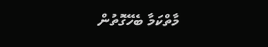މާތްކަމާ ބެހޭގޮތުން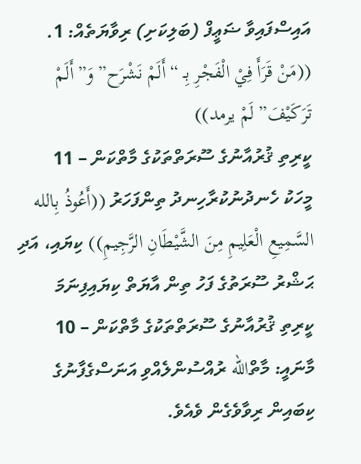އައިސްފައިވާ ޟަޢީފް (ބަލިކަށި) ރިވާޔަތެއް: 1. ((مَنْ قَرَأَ فِيْ الْفَجْرِ بِـ “أَلَمْ نَشْرَح” وَ”أَلَمْ تَرَكَيْفَ” لَمْ يرمد))
ކީރިތި ޤުރުއާނުގެ ސޫރަތްތަކުގެ މާތްކަން – 11
މީހަކު ހެނދުނުކުރާހިނދު ތިންފަހަރު ((أَعُوذُ بِالله السَّمِيعِ الْعَلِيمِ مِنَ الشَّيْطَانِ الرَّجِيمِ)) ކިޔައި، އަދި ޙަޝްރު ސޫރަތުގެ ފަހު ތިން އާޔަތް ކިޔައިފިނަމަ
ކީރިތި ޤުރުއާނުގެ ސޫރަތްތަކުގެ މާތްކަން – 10
މާނައީ: މާތްالله ރުއްސުންލެއްވި އަނަސްގެފާނުގެ ކިބައިން ރިވާވެގެން ވެއެވެ.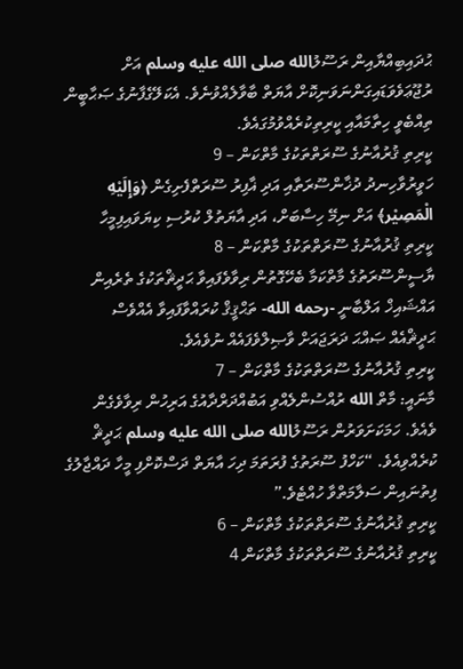ޙުދައިބިއްޔާއިން ރަސޫލުالله صلى الله عليه وسلم އަށް ރުޖޫޢަވެވަޑައިގަންނަވަނިކޮށް އާޔަތް ބާވާލެއްވުނެވެ. އެކަލޭގެފާނުގެ ޞަޙާބީން ތިއްބެވީ ހިތާމައާއި ކީރިތިކުރެއްވުމުގައެވެ.
ކީރިތި ޤުރުއާނުގެ ސޫރަތްތަކުގެ މާތްކަން – 9
ހަވީރުވާހިނދު ދުޚާންސޫރަތާއި އަދި ޣާފިރު ސޫރަތްފެށިގެން ﴿وَإِلَيْهِ الْمَصِيْر﴾ އަށް ނިމޭ ހިސާބަށް، އަދި އާޔަތުލް ކުރުސި ކިޔަވައިފިމީހާ
ކީރިތި ޤުރުއާނުގެ ސޫރަތްތަކުގެ މާތްކަން – 8
ޔާސީންސޫރަތުގެ މާތްކަމާ ބެހޭގޮތުން ރިވާވެފައިވާ ޙަދީޘްތަކުގެ ތެރެއިން އައްޝައިޚް އަލްބާނީ -رحمه الله- ތަޙްޤީޤް ކުރައްވާފައިވާ އެއްވެސް ޙަދީޘްއެއް ޞައްޙަ ދަރަޖައަށް ވާޞިލްވެފައެއް ނުވެއެވެ.
ކީރިތި ޤުރުއާނުގެ ސޫރަތްތަކުގެ މާތްކަން – 7
މާނައީ: މާތް الله ރުއްސުންލެއްވި އަބުއްދަރްދާއުގެ އަރިހުން ރިވާވެގެން ވެއެވެ. ހަމަކަށަވަރުން ރަސޫލުالله صلى الله عليه وسلم ޙަދީޘް ކުރެއްވިއެވެ. “ކަހްފު ސޫރަތުގެ ފުރަތަމަ ދިހަ އާޔަތް ދަސްކޮށްފި މީހާ ދައްޖާލުގެ ފިތުނައިން ސަލާމަތްވާ ހުއްޓެވެ.”
ކީރިތި ޤުރުއާނުގެ ސޫރަތްތަކުގެ މާތްކަން – 6
ކީރިތި ޤުރުއާނުގެ ސޫރަތްތަކުގެ މާތްކަން 4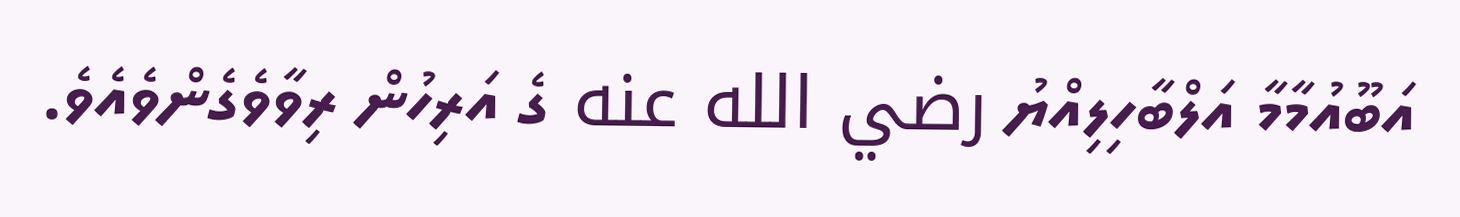އަބޫއުމާމާ އަލްބާހިލިއްޔު رضي الله عنه ގެ އަރިހުން ރިވާވެގެންވެއެވެ.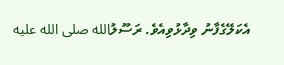އެކަލޭގެފާނު ވިދާޅުވިއެވެ. ރަސޫލުالله صلى الله عليه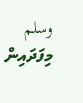وسلم މިފަދައިން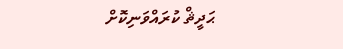ޙަދީޘް ކުރައްވަނިކޮށް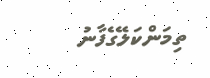ތިމަންކަލޭގެފާނު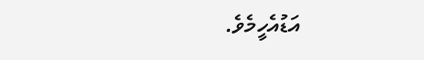އަޑުއެހީމެވެ.